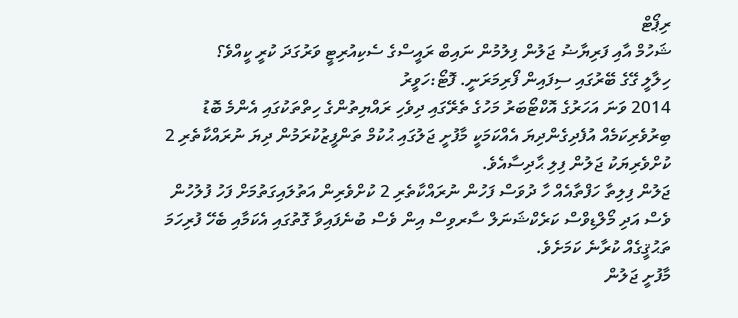ރިޕޯޓް
ޝަހުމް އާއި ފަރިޔާޟު ޖަލުން ފިލުމުން ނައިބް ރައީސްގެ ސެކިއުރިޓީ ވަރުގަދަ ކުރީ ކީއްވެ؟
ހިލާލީ ގޭގެ ބޭރުގައި ސިފައިން ފޯރިމަރަނީ. ފޮޓޯ:ހަވީރު
2014 ވަނަ އަހަރުގެ އޮކްޓޯބަރު މަހުގެ ތެރޭގައި ދިވެހި ރައްޔިތުންގެ ހިތްތަކުގައި އެންމެ ބޮޑު ބިރުވެރިކަމެއް އުފެދިގެންދިޔަ އެއްކަމަކީ މާފުށީ ޖަލުގައި ޙުކުމް ތަންފީޒުކުރަމުން ދިޔަ ނުރައްކާތެރި 2 ކުށްވެރިޔަކު ޖަލުން ފިލި ޙާދިސާއެވެ.
ޖަލުން ފިލިތާ ހަފްތާއެއް ހާ ދުވަސް ފަހުން ނުރައްކާތެރި 2 ކުށްވެރިން އަތުލައިގަތުމަށް ފަހު ފުލުހުން ވެސް އަދި މޯލްޑިވްސް ކަރެކްޝަނަލް ސާރވިސް އިން ވެސް ބުނެފައިވާ ގޮތުގައި އެކަމާއި ބެހޭ ފުރިހަމަ ތަޙުޤީގެއް ކުރާނެ ކަމަށެވެ.
މާފުށީ ޖަލުން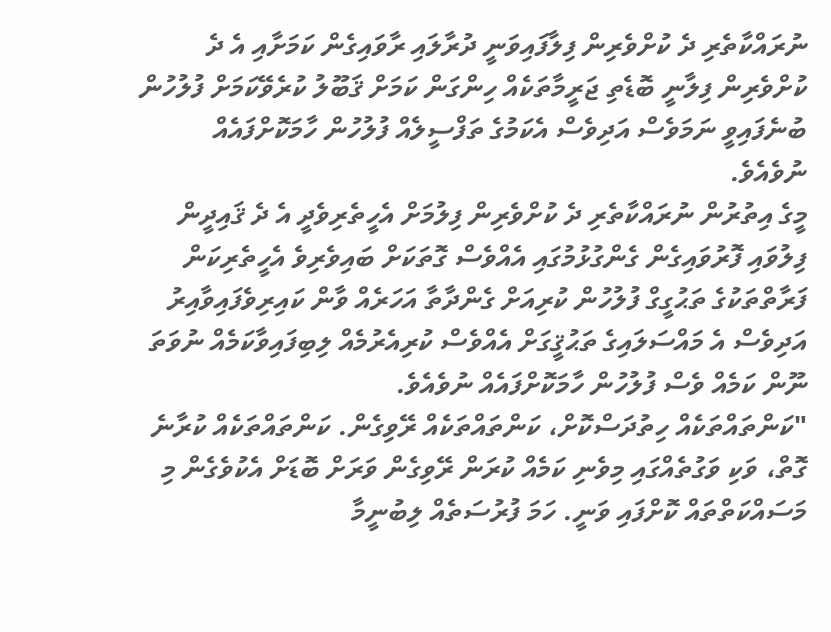ނުރައްކާތެރި ދެ ކުށްވެރިން ފިލާފައިވަނީ ދުރާލައި ރާވައިގެން ކަމަށާއި އެ ދެ ކުށްވެރިން ފިލާނީ ބޮޑެތި ޖަރީމާތަކެއް ހިންގަން ކަމަށް ޤަބޫލު ކުރެވޭކަމަށް ފުލުހުން ބުނެފައިވީ ނަމަވެސް އަދިވެސް އެކަމުގެ ތަފްސީލެއް ފުލުހުން ހާމަކޮށްފައެއް ނުވެއެވެ.
މީގެ އިތުރުން ނުރައްކާތެރި ދެ ކުށްވެރިން ފިލުމަށް އެހީތެރިވެދީ އެ ދެ ޤައިދީން ފިލުވައި ފޮރުވައިގެން ގެންގުޅުމުގައި އެއްވެސް ގޮތަކަށް ބައިވެރިވެ އެހީތެރިކަން ފަރާތްތަކުގެ ތަޙުގީގް ފުލުހުން ކުރިއަށް ގެންދާތާ އަހަރެއް ވާން ކައިރިވެފައިވާއިރު އަދިވެސް އެ މައްސަލައިގެ ތަޙުޤީގަށް އެއްވެސް ކުރިއެރުމެއް ލިބިފައިވާކަމެއް ނުވަތަ ނޫން ކަމެއް ވެސް ފުލުހުން ހާމަކޮށްފައެއް ނުވެއެވެ.
"ކަންތައްތަކެއް ހިތުދަސްކޮށް، ކަންތައްތަކެއް ރޭވިގެން. ކަންތައްތަކެއް ކުރާނެ ގޮތް، ވަކި ވަގުތެއްގައި މިވެނި ކަމެއް ކުރަން ރޭވިގެން ވަރަށް ބޮޑަށް އެކުވެގެން މި މަސައްކަތްތައް ކޮށްފައި ވަނީ. ހަމަ ފުރުސަތެއް ލިބުނީމާ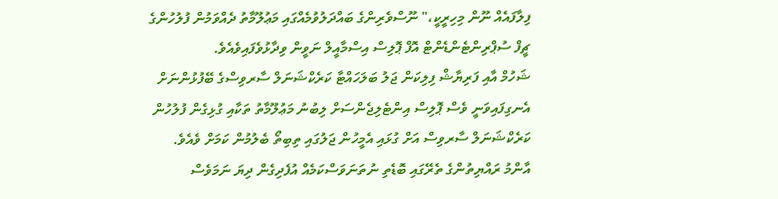ފިލާފައެއް ނޫން މިހިރީކީ،" ނޫސްވެރިންގެ ބައްދަލުވުމެއްގައި މަޢުލޫމާތު ދެއްވަމުން ފުލުހުންގެ ޗީފް ސުޕްރިންޓެންޑެންޓް އޮފް ޕޮލިސް އިސްމާއީލް ނަވީން ވިދާޅުވެފައިވެއެވެ.
ޝަހުމް އާއި ފަރިޔާޝް ފިލިކަން ޖަލު ބަލަހައްޓާ ކަރެކްޝަނަލް ސާރވިސްގެ ބޭފުޅުންނަށް އެނގިފައިވަނީ ވެސް ޕޮލިސް އިންޓެލިޖެންސަށް ލިބުނު މަޢުލޫމާތު ތަކާއި ގުޅިގެން ފުލުހުން ކަރެކްޝަނަލް ސާރވިސް އަށް ގުޅައި އެމީހުން ޖަލުގައި ތިބިތޯ ބެލުމުން ކަމަށް ވެއެވެ.
އާންމު ރައްޔިތުންގެ ތެރޭގައި ބޮޑެތި ނުތަނަވަސްކަމެއް އުފެދިގެން ދިޔަ ނަމަވެސް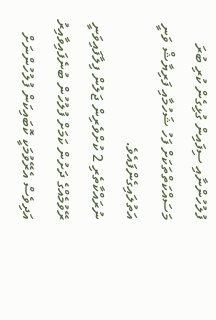ފުލުހުންނާއި ސިފައިން ގުޅިގެން ކުރި ބުރަ މަސައްކަތްތަކަށް ފަހު ޝަހުމާއި ފަރިޔާޝް ވަނީ އަތުލައިގެންފައެވެ.
ނުރައްކާތެރި 2 ކުށްވެރިން ޖަލުން ފިލާފައިވަނީ ރޭވުމެއްގެ ދަށުން ކަމަށް ފުލުހުން ބުނެފައިވާއިރު އަދިވެސް އެރޭވުމަކީ ކޮބައިކަން ފުލުހުންނަށް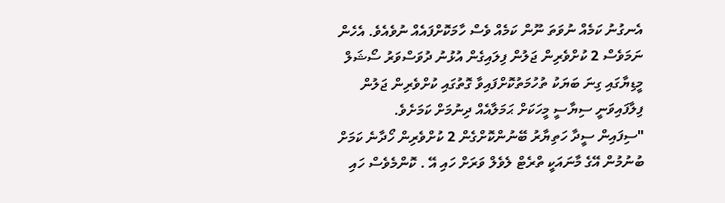އެނގުނު ކަމެއް ނުވަތަ ނޫން ކަމެއް ވެސް ހާމަކޮށްފައެއް ނުވެއެވެ. އެހެން ނަމަވެސް 2 ކުށްވެރިން ޖަލުން ފިލައިގެން އުޅުނު ދުވަސްވަރު ސޯޝަލް މީޑިޔާގައި ގިނަ ބަޔަކު ތުހުމަތުކޮށްފައިވާ ގޮތުގައި ކުށްވެރިން ޖަލުން ފިލާފައިވަނީ ސިޔާސީ މީހަކަށް ޙަމަލާއެއް ދިނުމަށް ކަމަށެވެ.
"ސިފައިން ސީދާ ހަތިޔާރު ބޭނުންކޮށްގެން 2 ކުށްވެރިން ހޯދާނެ ކަމަށް ބުނުމުން އޭގެ މާނައަކީ ތްރެޓް ލެވެލް ވަރަށް ހައި އޭ . ކޮންމެވެސް ހައި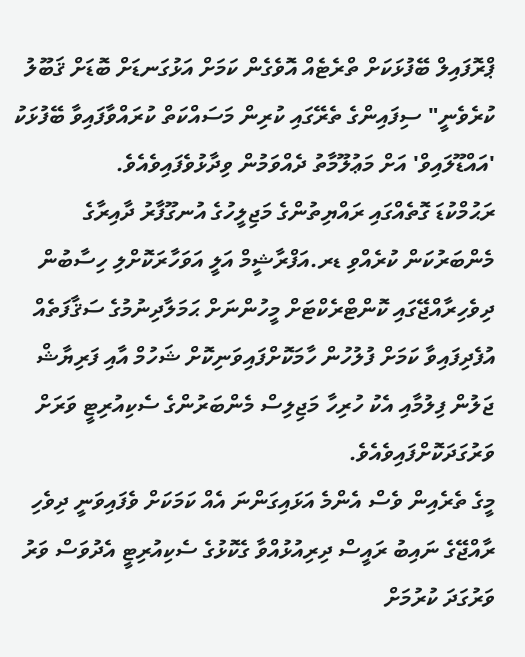ޕްރޮފައިލް ބޭފުޅަކަށް ތްރެޓެއް އޮވެގެން ކަމަށް އަޅުގަނޑަށް ބޮޑަށް ޤަބޫލު ކުރެވެނީ" ސިފައިންގެ ތެރޭގައި ކުރިން މަސައްކަތް ކުރައްވާފައިވާ ބޭފުޅަކު 'އައްޑޫލައިވް' އަށް މަޢުލޫމާތު ދެއްވަމުން ވިދާޅުވެފައިވެއެވެ.
ރަޙުމްކުޑަ ގޮތެއްގައި ރައްޔިތުންގެ މަޖިލީހުގެ އުނގޫފާރު ދާއިރާގެ މެންބަރުކަން ކުރެއްވި ޑރ.އަފްރާޝީމް އަލީ އަވަހާރަކޮށްލި ހިސާބުން ދިވެހިރާއްޖޭގައި ކޮންޓްރެކްޓަށް މީހުންނަށް ޙަމަލާދިނުމުގެ ސަޤާފަތެއް އުފެދިފައިވާ ކަމަށް ފުލުހުން ހާމަކޮށްފައިވަނިކޮށް ޝަހުމް އާއި ފަރިޔާޝް ޖަލުން ފިލުމާއި އެކު ހުރިހާ މަޖިލިސް މެންބަރުންގެ ސެކިއުރިޓީ ވަރަށް ވަރުގަދަކޮށްފައިވެއެވެ.
މީގެ ތެރެއިން ވެސް އެންމެ އަޅައިގަންނަ އެއް ކަމަކަށް ވެފައިވަނީ ދިވެހި ރާއްޖޭގެ ނައިބު ރައީސް ދިރިއުޅުއްވާ ގެކޮޅުގެ ސެކިއުރިޓީ އެދުވަސް ވަރު ވަރުގަދަ ކުރުމަށް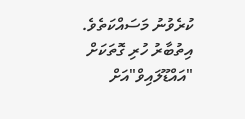ކުރެވުނު މަސައްކަތެވެ.
އިތުބާރު ހުރި ގޮތަކަށް "އައްޑޫލައިވް"އަށް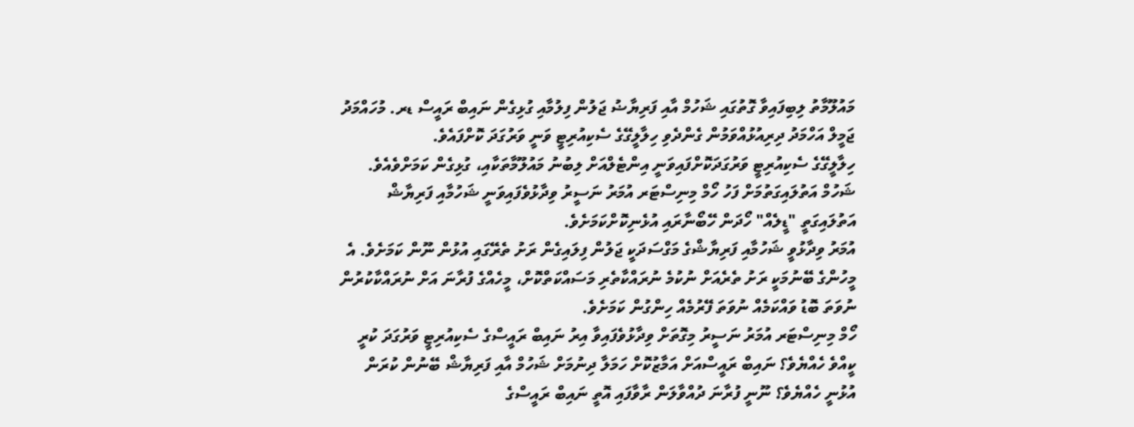މައުލޫމާތު ލިބިފައިވާ ގޮތުގައި ޝަހުމް އާއި ފަރިޔާޟު ޖަލުން ފިލުމާއި ގުޅިގެން ނައިބް ރައީސް ޑރ. މުހައްމަދު ޖަމީލް އަހްމަދު ދިރިއުޅުއްވަމުން ގެންދެވި ހިލާލީގޭގެ ސެކިއުރިޓީ ވަނީ ވަރުގަދަ ކޮށްފައެވެ.
ހިލާލީގޭގެ ސެކިއުރިޓީ ވަރުގަދަކޮށްފައިވަނީ އިންޓެލްއަށް ލިބުނު މައުލޫމާތަކާއި، ގުޅިގެން ކަމަށްވެއެވެ.
ޝަހުމް އަތުލައިގަތުމަށް ފަހު ހޯމް މިނިސްޓަރ އުމަރު ނަސީރު ވިދާޅުވެފައިވަނީ ޝަހުމާއި ފަރިޔާޝް އަތުލައިގަތީ "ޑީލެއް" ހޯދަން ހޭބޯނާރައި އުޅެނިކޮށްކަމަށެވެ.
އުމަރު ވިދާޅުވީ ޝަހުމާއި ފަރިޔާޝްގެ މަގްސަދަކީ ޖަލުން ފިލައިގެން ރަށު ތެރޭގައި އުޅުން ނޫން ކަމަށެވެ. އެ މީހުންގެ ބޭނުމަކީ ރަށު ތެރެއަށް ނުކުމެ ނުރައްކާތެރި މަސައްކަތްކޮށް، މީހެއްގެ ފުރާނަ އަށް ނުރައްކާކުރުން ނުވަތަ ބޮޑު ވައްކަމެއް ނުވަތަ ފޭރުމެއް ހިންގުން ކަމަށެވެ.
ހޯމް މިނިސްޓަރ އުމަރު ނަސީރު މިގޮތަށް ވިދާޅުވެފައިވާ އިރު ނައިބް ރައީސްގެ ސެކިއުރިޓީ ވަރުގަދަ ކުރީ ކީއްވެ ހެއްޔެވެ؟ ނައިބް ރައީސްއަށް އަމާޒުކޮށް ހަމަލާ ދިނުމަށް ޝަހުމް އާއި ފަރިޔާޝް ބޭނުން ކުރަން އުޅުނީ ހެއްޔެވެ؟ ނޫނީ ފުރާނަ ދުއްވާލަން ރާވާފައި އޮތީ ނައިބް ރައީސްގެ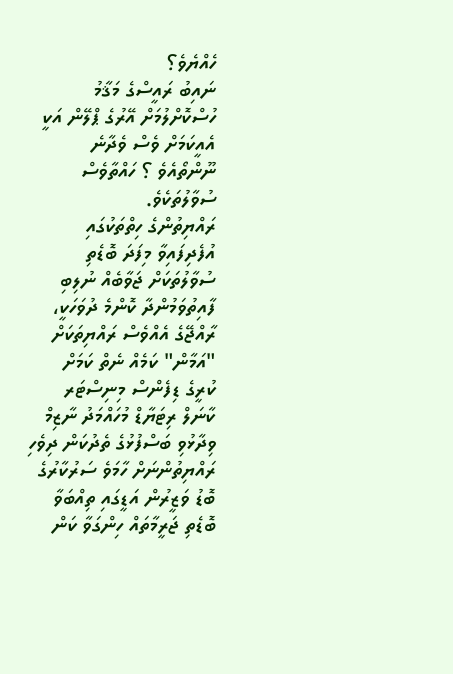ހެއްޔެވެ؟
ނައިބު ރައީސްގެ މަޤާމު ހުސްކޮށްލުމަށް އޭރުގެ ޕްލޭން އަކީ އެއީކަމަށް ވެސް ވެދާނެ ނޫންތޯއެވެ ؟ ހައްތާވެސް ސުވާލުތަކެވެ.
ރައްޔިތުންގެ ހިތްތަކުގައި އުފެދިފައިވާ މިފަދަ ބޮޑެތި ސުވާލުތަކަށް ޖަވާބެއް ނުލިބި ފާއިތުވަމުންދާ ކޮންމެ ދުވަހަކީ، ރާއްޖޭގެ އެއްވެސް ރައްޔިތަކަށް "އަމާން" ކަމެއް ނެތް ކަމަށް ކުރީގެ ޑިފެންސް މިނިސްޓަރ ކާނަލް ރިޓަޔާޑް މުހައްމަދު ނާޒިމް ވިދާޅުވި ބަސްފުޅުގެ ތެދުކަން ދިވެހި ރައްޔިތުންނަށް ހާމަވެ ސަރުކާރުގެ ބޮޑު ވަޒީރުން އަޑީގައި ތިއްބަވާ ބޮޑެތި ޖަރީމާތައް ހިންގަވާ ކަން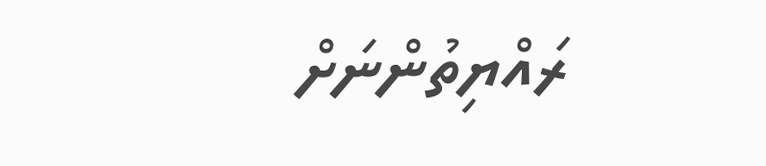ރައްޔިތުންނަށް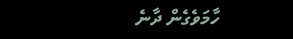ހާމަވެގެން ދާނެ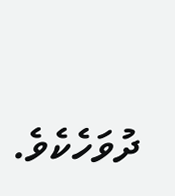ދުވަހެކެވެ.